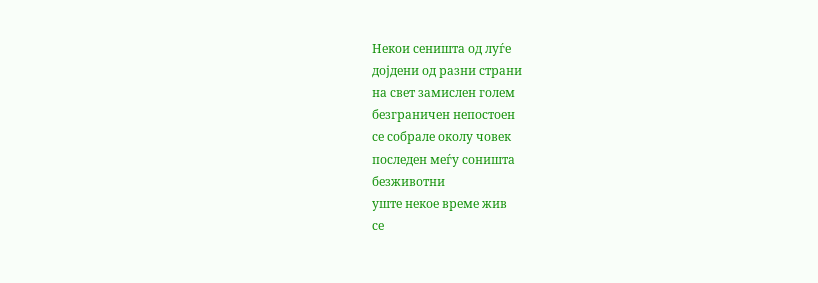Некои сеништа од луѓе
дојдени од разни страни
на свет замислен голем
безграничен непостоен
се собрале околу човек
последен меѓу соништа
безживотни
уште некое време жив
се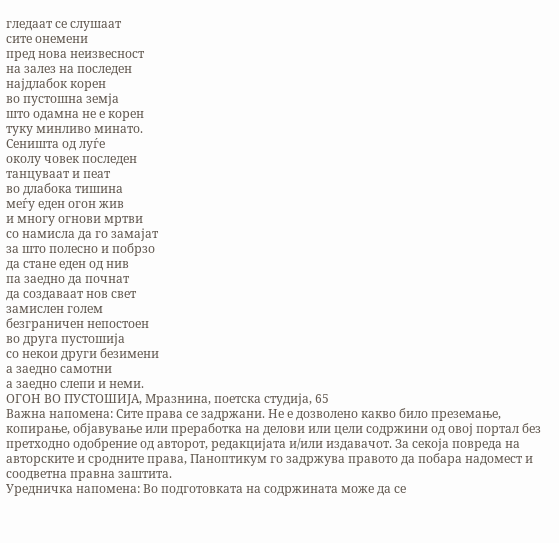гледаат се слушаат
сите онемени
пред нова неизвесност
на залез на последен
најдлабок корен
во пустошна земја
што одамна не е корен
туку минливо минато.
Сеништа од луѓе
околу човек последен
танцуваат и пеат
во длабока тишина
меѓу еден огон жив
и многу огнови мртви
со намисла да го замајат
за што полесно и побрзо
да стане еден од нив
па заедно да почнат
да создаваат нов свет
замислен голем
безграничен непостоен
во друга пустошија
со некои други безимени
а заедно самотни
а заедно слепи и неми.
ОГОН ВО ПУСТОШИЈА, Мразнина, поетска студија, 65
Важна напомена: Сите права се задржани. Не е дозволено какво било преземање, копирање, објавување или преработка на делови или цели содржини од овој портал без претходно одобрение од авторот, редакцијата и/или издавачот. За секоја повреда на авторските и сродните права, Паноптикум го задржува правото да побара надомест и соодветна правна заштита.
Уредничка напомена: Во подготовката на содржината може да се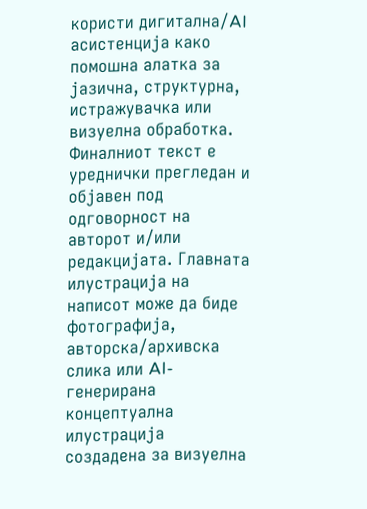користи дигитална/AI асистенција како помошна алатка за јазична, структурна, истражувачка или визуелна обработка. Финалниот текст е уреднички прегледан и објавен под одговорност на авторот и/или редакцијата. Главната илустрација на написот може да биде фотографија, авторска/архивска слика или AI-генерирана концептуална илустрација создадена за визуелна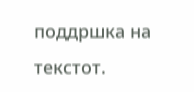поддршка на текстот.